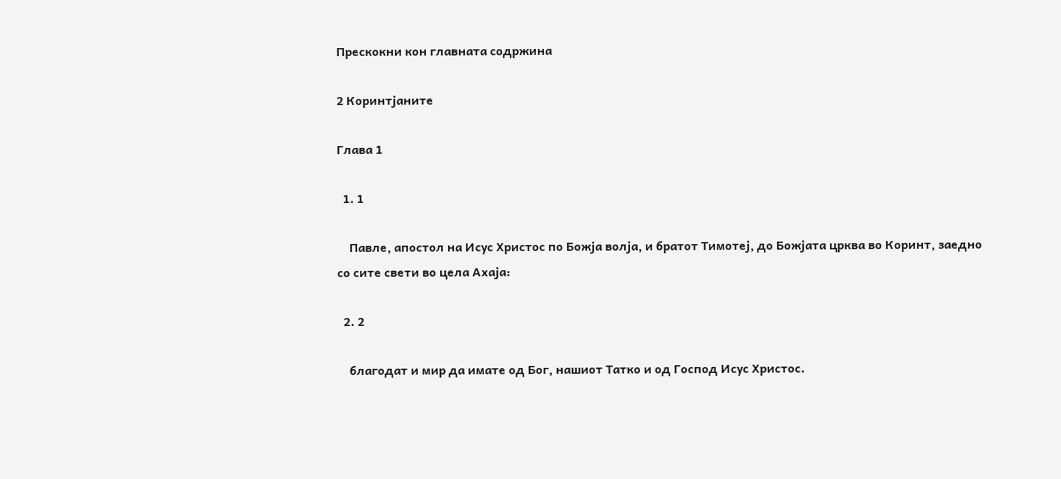Прескокни кон главната содржина

2 Коринтјаните

Глава 1

  1. 1

    Павле, апостол на Исус Христос по Божја волја, и братот Тимотеј, до Божјата црква во Коринт, заедно со сите свети во цела Ахаја:

  2. 2

    благодат и мир да имате од Бог, нашиот Татко и од Господ Исус Христос.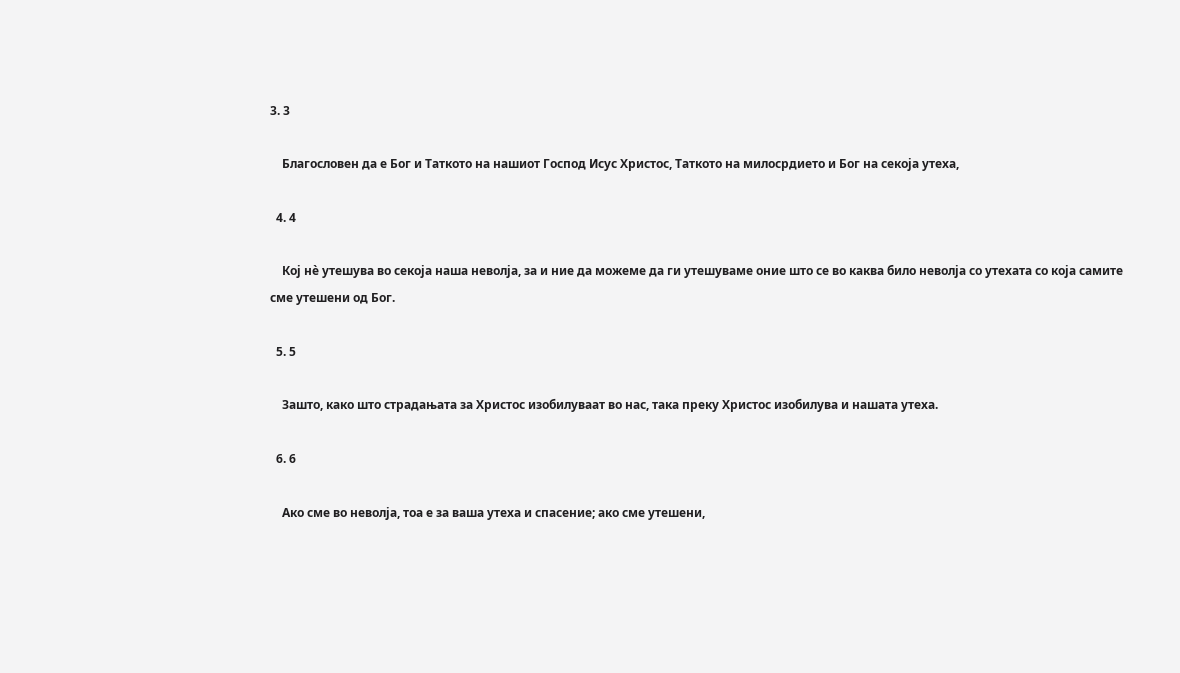3. 3

    Благословен да е Бог и Таткото на нашиот Господ Исус Христос, Таткото на милосрдието и Бог на секоја утеха,

  4. 4

    Кој нѐ утешува во секоја наша неволја, за и ние да можеме да ги утешуваме оние што се во каква било неволја со утехата со која самите сме утешени од Бог.

  5. 5

    Зашто, како што страдањата за Христос изобилуваат во нас, така преку Христос изобилува и нашата утеха.

  6. 6

    Ако сме во неволја, тоа е за ваша утеха и спасение; ако сме утешени,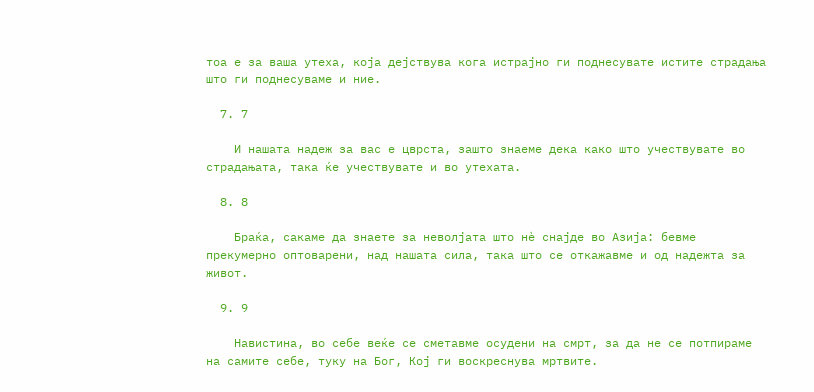тоа е за ваша утеха, која дејствува кога истрајно ги поднесувате истите страдања што ги поднесуваме и ние.

  7. 7

    И нашата надеж за вас е цврста, зашто знаеме дека како што учествувате во страдањата, така ќе учествувате и во утехата.

  8. 8

    Браќа, сакаме да знаете за неволјата што нѐ снајде во Азија: бевме прекумерно оптоварени, над нашата сила, така што се откажавме и од надежта за живот.

  9. 9

    Навистина, во себе веќе се сметавме осудени на смрт, за да не се потпираме на самите себе, туку на Бог, Кој ги воскреснува мртвите.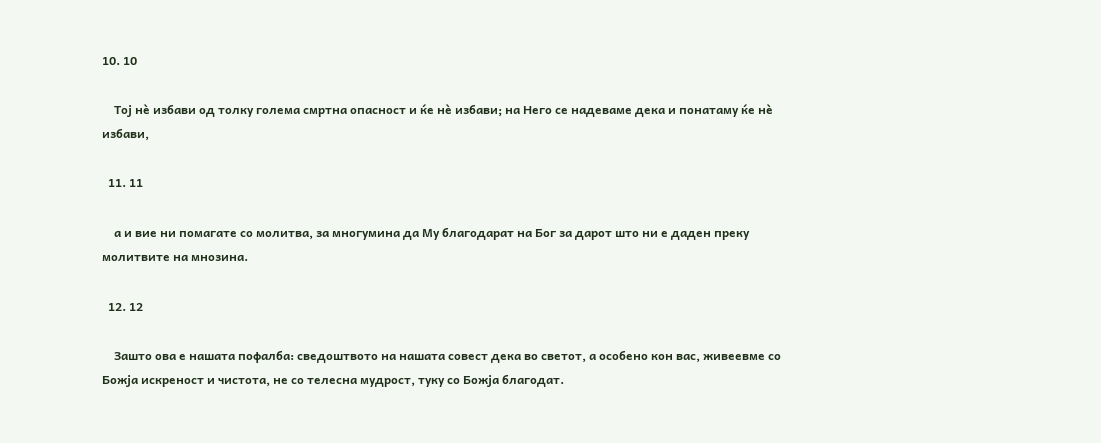10. 10

    Тој нѐ избави од толку голема смртна опасност и ќе нѐ избави; на Него се надеваме дека и понатаму ќе нѐ избави,

  11. 11

    а и вие ни помагате со молитва, за многумина да Му благодарат на Бог за дарот што ни е даден преку молитвите на мнозина.

  12. 12

    Зашто ова е нашата пофалба: сведоштвото на нашата совест дека во светот, а особено кон вас, живеевме со Божја искреност и чистота, не со телесна мудрост, туку со Божја благодат.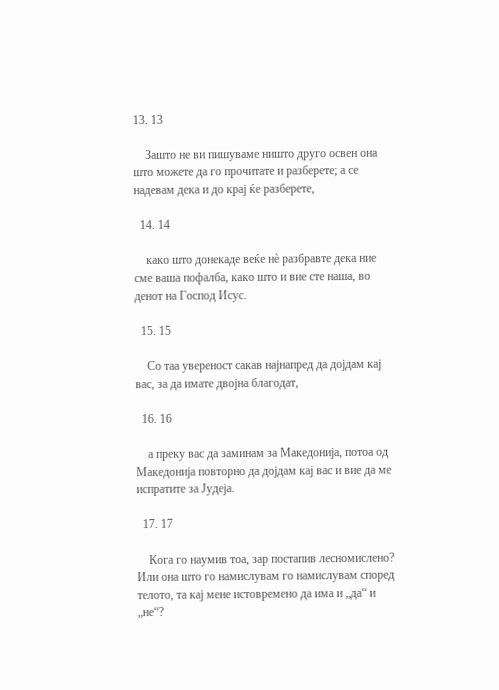13. 13

    Зашто не ви пишуваме ништо друго освен она што можете да го прочитате и разберете; а се надевам дека и до крај ќе разберете,

  14. 14

    како што донекаде веќе нѐ разбравте дека ние сме ваша пофалба, како што и вие сте наша, во денот на Господ Исус.

  15. 15

    Со таа увереност сакав најнапред да дојдам кај вас, за да имате двојна благодат,

  16. 16

    а преку вас да заминам за Македонија, потоа од Македонија повторно да дојдам кај вас и вие да ме испратите за Јудеја.

  17. 17

    Кога го наумив тоа, зар постапив лесномислено? Или она што го намислувам го намислувам според телото, та кај мене истовремено да има и „да“ и „не“?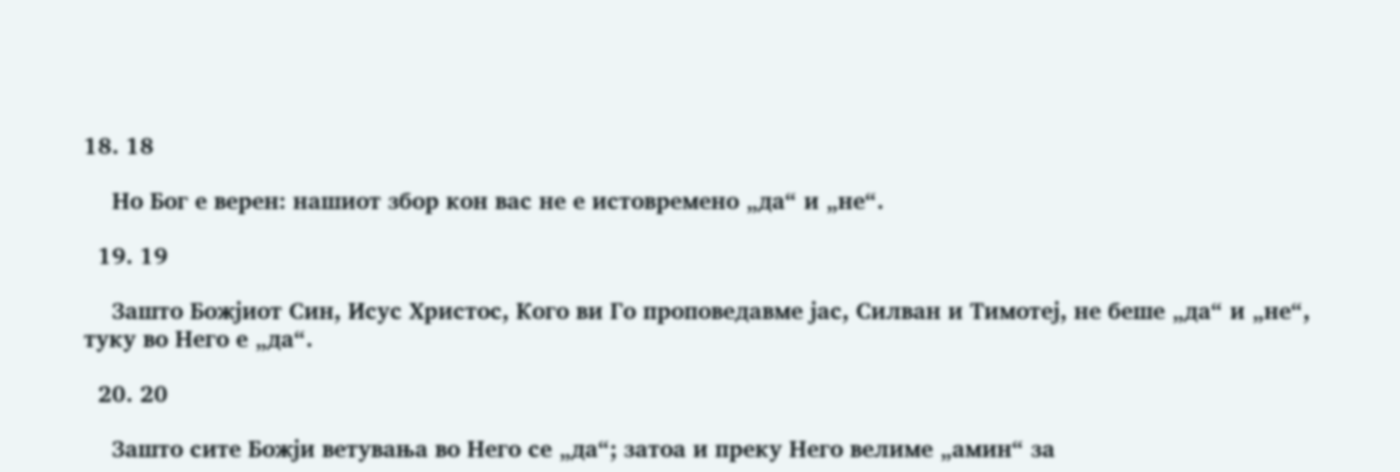18. 18

    Но Бог е верен: нашиот збор кон вас не е истовремено „да“ и „не“.

  19. 19

    Зашто Божјиот Син, Исус Христос, Кого ви Го проповедавме јас, Силван и Тимотеј, не беше „да“ и „не“, туку во Него е „да“.

  20. 20

    Зашто сите Божји ветувања во Него се „да“; затоа и преку Него велиме „амин“ за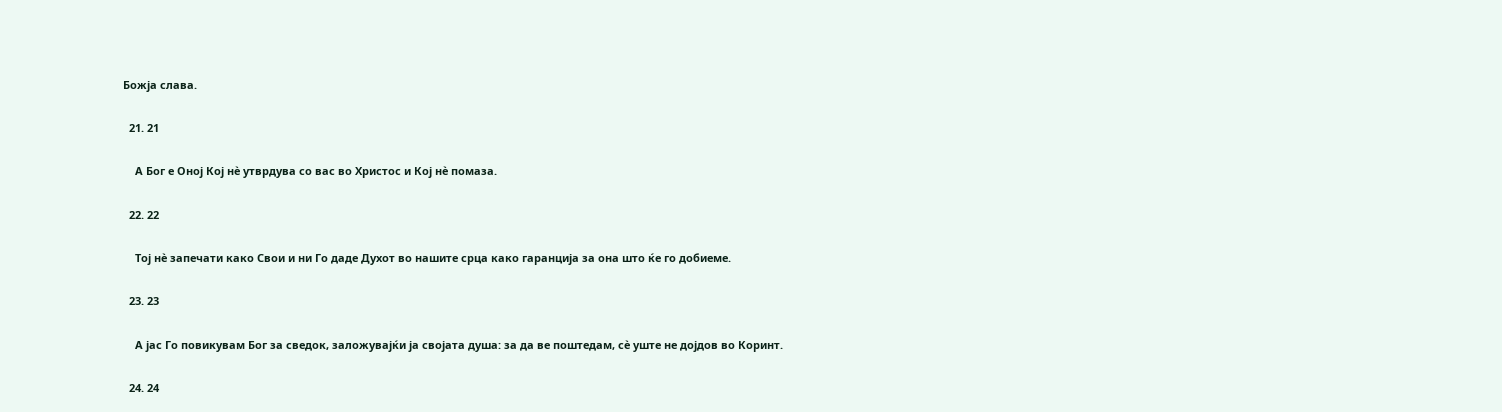Божја слава.

  21. 21

    А Бог е Оној Кој нѐ утврдува со вас во Христос и Кој нѐ помаза.

  22. 22

    Тој нѐ запечати како Свои и ни Го даде Духот во нашите срца како гаранција за она што ќе го добиеме.

  23. 23

    А јас Го повикувам Бог за сведок, заложувајќи ја својата душа: за да ве поштедам, сѐ уште не дојдов во Коринт.

  24. 24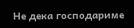Не дека господариме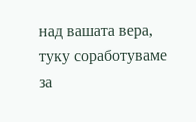над вашата вера, туку соработуваме за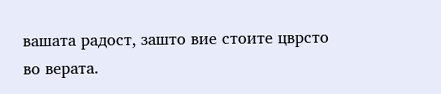вашата радост, зашто вие стоите цврсто во верата.